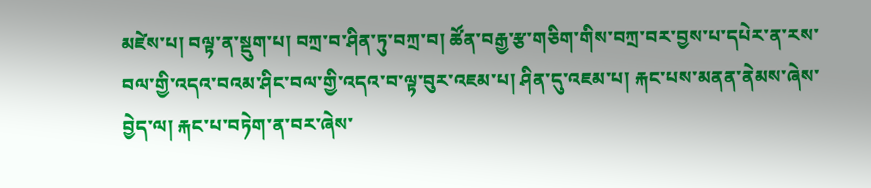མཛེས་པ། བལྟ་ན་སྡུག་པ། བཀྲ་བ་ཤིན་ཏུ་བཀྲ་བ། ཚོན་བརྒྱ་རྩ་གཅིག་གིས་བཀྲ་བར་བྱས་པ་དཔེར་ན་རས་བལ་གྱི་འདའ་བའམ་ཤིང་བལ་གྱི་འདའ་བ་ལྟ་བུར་འཇམ་པ། ཤིན་དུ་འཇམ་པ། རྐང་པས་མནན་ནེམས་ཞེས་བྱེད་ལ། རྐང་པ་བཏེག་ན་བར་ཞེས་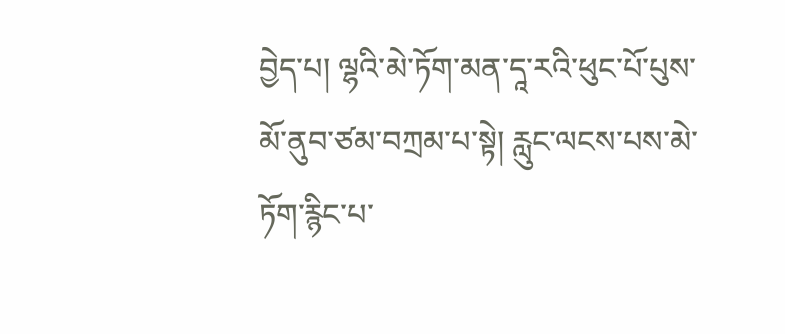བྱེད་པ། ལྷའི་མེ་ཏོག་མན་དཱ་རའི་ཕུང་པོ་པུས་མོ་ནུབ་ཙམ་བཀྲམ་པ་སྟེ། རླུང་ལངས་པས་མེ་ཏོག་རྙིང་པ་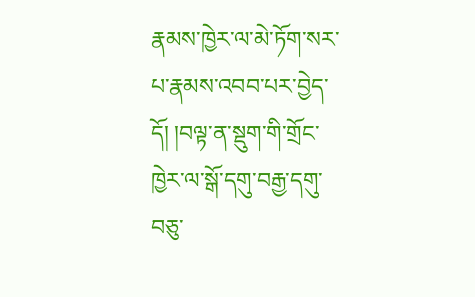རྣམས་ཁྱེར་ལ་མེ་ཏོག་སར་པ་རྣམས་འབབ་པར་བྱེད་དོ། །བལྟ་ན་སྡུག་གི་གྲོང་ཁྱེར་ལ་སྒོ་དགུ་བརྒྱ་དགུ་བཅུ་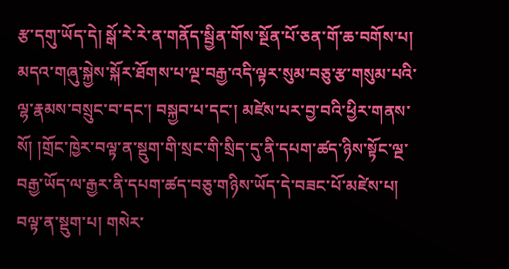རྩ་དགུ་ཡོད་དེ། སྒོ་རེ་རེ་ན་གནོད་སྦྱིན་གོས་སྔོན་པོ་ཅན་གོ་ཆ་བགོས་པ། མདའ་གཞུ་སྐྱེས་སྐོར་ཐོགས་པ་ལྔ་བརྒྱ་འདི་ལྟར་སུམ་བཅུ་རྩ་གསུམ་པའི་ལྷ་རྣམས་བསྲུང་བ་དང་། བསྐྱབ་པ་དང་། མཛེས་པར་བྱ་བའི་ཕྱིར་གནས་སོ། །གྲོང་ཁྱེར་བལྟ་ན་སྡུག་གི་སྲང་གི་སྲིད་དུ་ནི་དཔག་ཚད་ཉིས་སྟོང་ལྔ་བརྒྱ་ཡོད་ལ་རྒྱར་ནི་དཔག་ཚད་བཅུ་གཉིས་ཡོད་དེ་བཟང་པོ་མཛེས་པ། བལྟ་ན་སྡུག་པ། གསེར་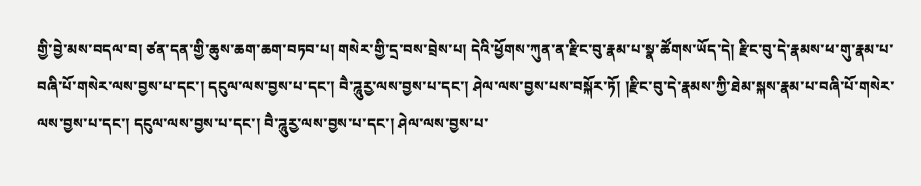གྱི་བྱེ་མས་བདལ་བ། ཙན་དན་གྱི་ཆུས་ཆག་ཆག་བཏབ་པ། གསེར་གྱི་དྲ་བས་བྲེས་པ། དེའི་ཕྱོགས་ཀུན་ན་རྫིང་བུ་རྣམ་པ་སྣ་ཚོགས་ཡོད་དེ། རྫིང་བུ་དེ་རྣམས་ཕ་གུ་རྣམ་པ་བཞི་པོ་གསེར་ལས་བྱས་པ་དང་། དངུལ་ལས་བྱས་པ་དང་། བཻ་ཌཱུརྱ་ལས་བྱས་པ་དང་། ཤེལ་ལས་བྱས་པས་བསྐོར་ཏོ། །རྫིང་བུ་དེ་རྣམས་ཀྱི་ཐེམ་སྐས་རྣམ་པ་བཞི་པོ་གསེར་ལས་བྱས་པ་དང་། དངུལ་ལས་བྱས་པ་དང་། བཻ་ཌཱུརྱ་ལས་བྱས་པ་དང་། ཤེལ་ལས་བྱས་པ་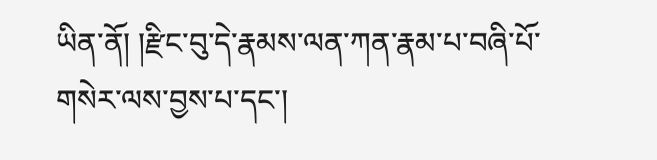ཡིན་ནོ། །རྫིང་བུ་དེ་རྣམས་ལན་ཀན་རྣམ་པ་བཞི་པོ་གསེར་ལས་བྱས་པ་དང་།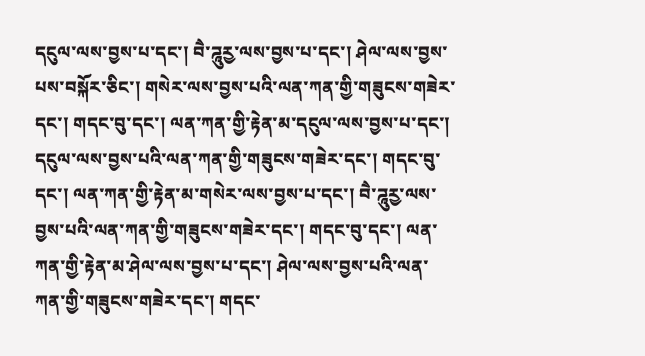དངུལ་ལས་བྱས་པ་དང་། བཻ་ཌཱུརྱ་ལས་བྱས་པ་དང་། ཤེལ་ལས་བྱས་པས་བསྐོར་ཅིང་། གསེར་ལས་བྱས་པའི་ལན་ཀན་གྱི་གཟུངས་གཟེར་དང་། གདང་བུ་དང་། ལན་ཀན་གྱི་རྟེན་མ་དངུལ་ལས་བྱས་པ་དང་། དངུལ་ལས་བྱས་པའི་ལན་ཀན་གྱི་གཟུངས་གཟེར་དང་། གདང་བུ་དང་། ལན་ཀན་གྱི་རྟེན་མ་གསེར་ལས་བྱས་པ་དང་། བཻ་ཌཱུརྱ་ལས་བྱས་པའི་ལན་ཀན་གྱི་གཟུངས་གཟེར་དང་། གདང་བུ་དང་། ལན་ཀན་གྱི་རྟེན་མ་ཤེལ་ལས་བྱས་པ་དང་། ཤེལ་ལས་བྱས་པའི་ལན་ཀན་གྱི་གཟུངས་གཟེར་དང་། གདང་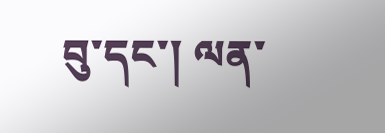བུ་དང་། ལན་